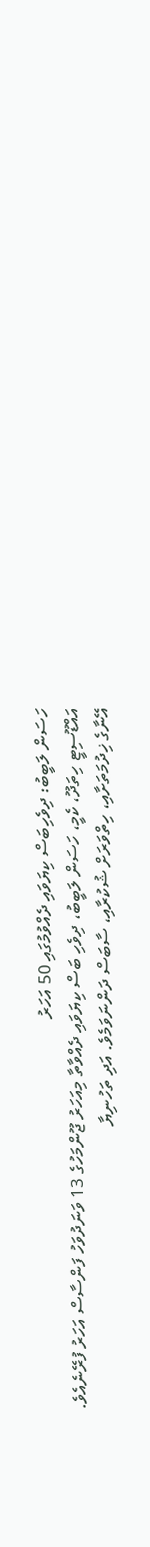ހަސަން ލަބީބު: ދިވެހިބަސް ކިޔަވައި ދެއްވުމުގައި 50 އަހަރު
އައްޑޫސިޓީ ހިތަދޫ، ކެމީ، ހަސަން ލަބީބު، ދިވެހި ބަސް ކިޔަވައި ދެއްވާތާ މިއަހަރު ޖޫންމަހުގެ 13 ވަނަދުވަހު ފަންސާސް އަހަރު ފުރޭނެއެވެ. އޭނާގެ ޚިދުމަތަށާއި، ހިތްވަރަށް ޝުކުރާއި، ސާބަސް ދަންނަވަމެވެ. އަދި ތަހުނިޔާ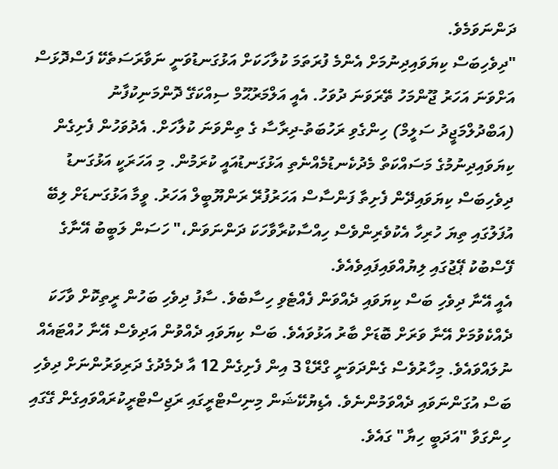ދަންނަވަމެވެ.
"ދިވެހިބަސް ކިޔަވައިދިނުމަށް އެންމެ ފުރަތަމަ ކުލާހަކަށް އަޅުގަނޑުވަނީ ނަވާރަސަތެކޭ ފަސްދޮޅަސް އަށްވަނަ އަހަރު ޖޫންމަހު ތޭރަވަނަ ދުވަހު. އެއީ އަލްމަރުޙޫމް ސިއްކަގޭ ދޮންމަނިކުފާނު (އަބްދުލްމަޖީދު ސަލީމް) ހިންގެވި ރަހުބަތު-ދިރާސާ ގެ ތިންވަނަ ކުލާހަށް. އެދުވަހުން ފެށިގެން ކިޔަވައިދިނުމުގެ މަސައްކަތް މެދުކެނޑުމެއްނެތި އަޅުގަނޑުއައީ ކުރަމުން. މި އަހަރަކީ އަޅުގަނޑު ދިވެހިބަސް ކިޔަވައިދޭން ފެށިތާ ފަންސާސް އަހަރުފުރޭ ރަންޔޫބީލް އަހަރު. ވީމާ އަޅުގަނޑަށް ލިބޭ އުފަލުގައި ތިޔަ ހުރިހާ އެކުވެރިންވެސް ހިއްސާކުރާވާހަކަ ދަންނަވަން،" ހަސަން ލަބީބު އޭނާގެ ފޭސްބުކު ޕޭޖުގައި ލިޔުއްވައިފައިވެއެވެ.
އެއީ އޭނާ ދިވެހި ބަސް ކިޔަވައި ދެއްވަން ފެއްޓެވި ހިސާބެވެ. ސާފު ދިވެހި ބަހުން ރީތިކޮށް ވާހަކަ ދެއްކެވުމަށް އޭނާ ވަރަށް ބޮޑަށް ބާރު އަޅުވައެވެ. ބަސް ކިޔަވައި ދެއްވުން އަދިވެސް އޭނާ ހުއްޓައެއް ނުލައްވައެވެ. މިހާރުވެސް ގެންދަވަނީ ގްރޭޑް 3 އިން ފެށިގެން 12 އާ ދެމެދުގެ ދަރިވަރުންނަށް ދިވެހި ބަސް އުގަންނަވައި ދެއްވަމުންނެވެ. އެޑިޔުކޭޝަން މިނިސްޓްރީގައި ރަޖިސްޓްރީކުރައްވައިގެން ގޭގައި ހިންގަވާ "އަދަބީ ހިޔާ" ގައެވެ.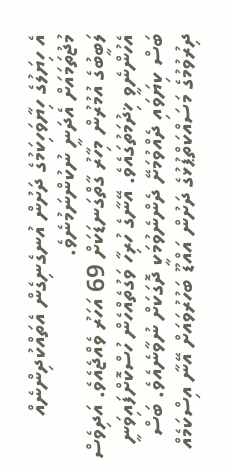އެ ހިޔަލުގެ ހިޔާވަހިކަމުގެ ދަށުން އުނގެނިގެން އެތައްކުދިންނެއް މުޖުތަމައަށް އެދަނީ ނުކުންނަމުނެވެ.
ލަބީބުގެ އުމުރުން މިހާރު ގާތްގަނޑަކަށް 69 އަހަރު ވެއްޖެއެވެ. އަދިވެސް އެހުންނެވީ ޚިދުމަތުގައެވެ. އޭނާގެ ހުރިހާ ވަގުތެއްހެން ހުސްކޮށްފައިވަނީ ބަސް ކިޔަވައި ދެއްވުމަށޭ ދެންނެވުމަކީ ދޮގަކަށް ނުވާނެއެވެ. ބަސް ދިރުވުމުގެ މަސައްކަތްޕުޅުގެ ދަށުން އައްޑޫ ބަހުރުވައަށް އޭނާ އިސްކަމެއް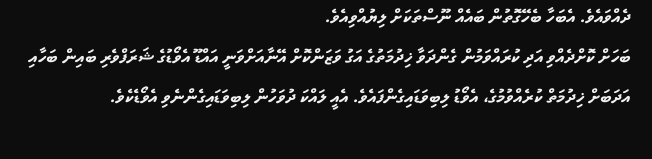ދެއްވައެވެ. އެބަހާ ބެހޭގޮތުން ބައެއް ނޫސްތަކަށް ލިޔުއްވިއެވެ.
ބަހަށް ކޮށްދެއްވި އަދި ކުރައްވަމުން ގެންދަވާ ޚިދުމަތުގެ އަގު ވަޒަންކޮށް އޭނާއަށްވަނީ އައްޑޫ އެވޯޑުގެ ޝަރަފްވެރި ބައިން ބަހާއި އަދަބަށް ޚިދުމަތް ކުރެއްވުމުގެ، އެވޯޑު ލިބިވަޑައިގެންފައެވެ. އެއީ ލައްކަ ދުވަހުން ލިބިވަޑައިގެންނެވި އެވޯޑެކެވެ.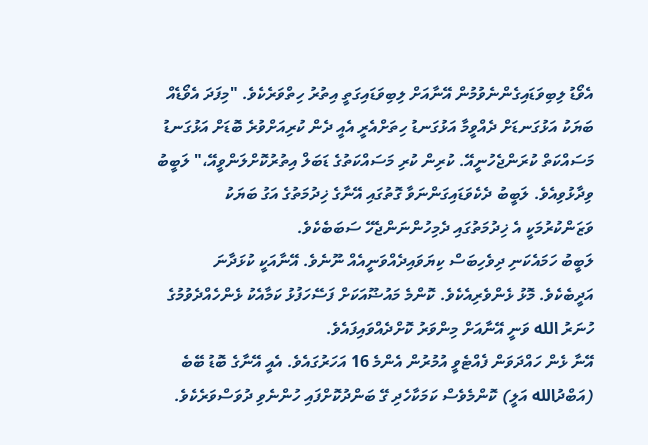އެވޯޑު ލިބިވަޑައިގެންނެވުމުން އޭނާއަށް ލިބިވަޑައިގަތީ އިތުރު ހިތްވަރެކެވެ. "މިފަދަ އެވޯޑެއް ބަޔަކު އަޅުގަނޑަށް ދެއްވީމާ އަޅުގަނޑު ހިތަށްއެރީ އެއީ ދެން ކުރިއަށްވުރެ ބޮޑަށް އަޅުގަނޑު މަސައްކަތް ކުރަންޖެހުނީއޭ. ކުރިން ކުރި މަސައްކަތުގެ ޑަބަލް އިތުރުކޮށްލަންވީއޭ،" ލަބީބު ވިދާޅުވިއެވެ. ލަބީބު ދެކެވަޑައިގަންނަވާ ގޮތުގައި އޭނާގެ ޚިދުމަތުގެ އަގު ބަޔަކު ވަޒަންކުރުމަކީ އެ ޚިދުމަތުގައި ދެމިހުންނަންޖެހޭ ސަބަބެކެވެ.
ލަބީބު ހަމައެކަނި ދިވެހިބަސް ކިޔަވައިދެއްވަނީއެއް ނޫނެވެ. އޭނާއަކީ ކުޅަދާނަ އަދީބެކެވެ. މޮޅު ޅެންވެރިއެކެވެ. ކޮންމެ މައުޟޫއަކަށް ފަސޭހަފުޅު ކަމާއެކު ޅެންހެއްދެވުމުގެ ހުނަރު الله ވަނީ އޭނާއަށް މިންވަރު ކޮށްދެއްވައިފައެވެ.
އޭނާ ޅެން ހައްދަވަން ފެއްޓެވީ އުމުރުން އެންމެ 16 އަހަރުގައެވެ. އެއީ އޭނާގެ ބޮޑު ބޭބެ (އަބްދުالله އަލީ) ކޮންމެވެސް ކަމަކާހެދި ގޭ ބަންދުކޮށްފައި ހުންނެވި ދުވަސްވަރެކެވެ.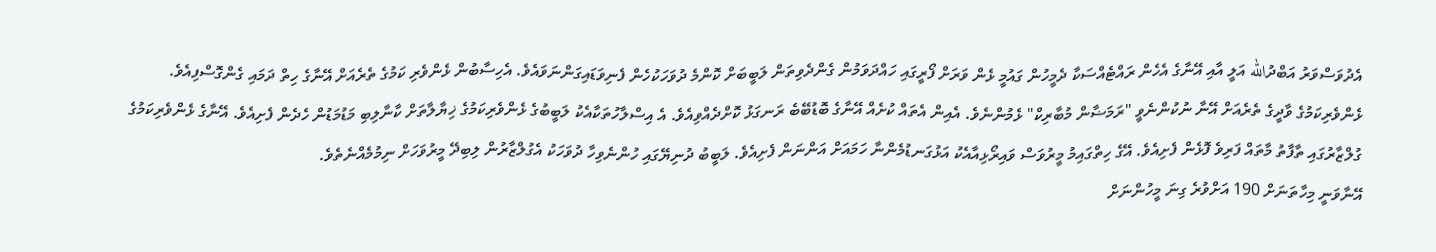އެދުވަސްވަރު އަބްދުالله އަލީ އާއި އޭނާގެ އެހެން ރައްޓެއްސަކާ ދެމީހުން ގައުމީ ޅެން ވަރަށް ފޯރީގައި ހައްދަވަމުން ގެންދެވިތަން ލަބީބަށް ކޮންމެ ދުވަހަކުހެން ފެނިވަޑައިގަންނަވައެވެ. އެހިސާބުން ޅެންވެރި ކަމުގެ ތެރެއަށް އޭނާގެ ހިތް ދަމައި ގެންގޮސްފިއެވެ.
ޅެންވެރިކަމުގެ ވާދީގެ ތެރެއަށް އޭނާ ނުކުންނެވީ "ރަމަޟާން މުބާރިކް" ޅެމުންނެވެ. އެއިން އެތައް ކުށެއް އޭނާގެ ބޮޑުބޭބެ ރަނގަޅު ކޮށްދެއްވިއެވެ. އެ އިސްލާހުތަކާއެކު ލަބީބުގެ ޅެންވެރިކަމުގެ ޚިޔާލާތަށް ކާނާލިބި މަޑުމަޑުން ހެދެން ފެށިއެވެ. އޭނާގެ ޅެންވެރިކަމުގެ ގުލްޒާރުގައި ތާފާތު މާތައް ފަރިވެ ފޮޅެން ފެށިއެވެ. އޭގެ ހިތްގައިމު މީރުވަސް ވައިރޯޅިއާއެކު އަޅުގަނޑުމެންނާ ހަމައަށް އަންނަން ފެށިއެވެ. ލަބީބު ދުނިޔޭގައި ހުންނެވިހާ ދުވަހަކު އެގުލްޒާރުން ލިބިދޭ މީރުވަހަށް ނިމުމެއްނެތެވެ.
އޭނާވަނީ މިހާތަނަށް 190 އަށްވުރެ ގިނަ މީހުންނަށް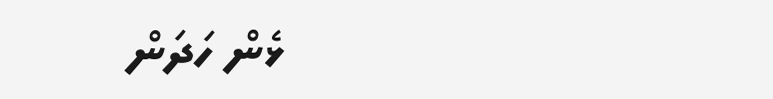ޅެން ހަދަން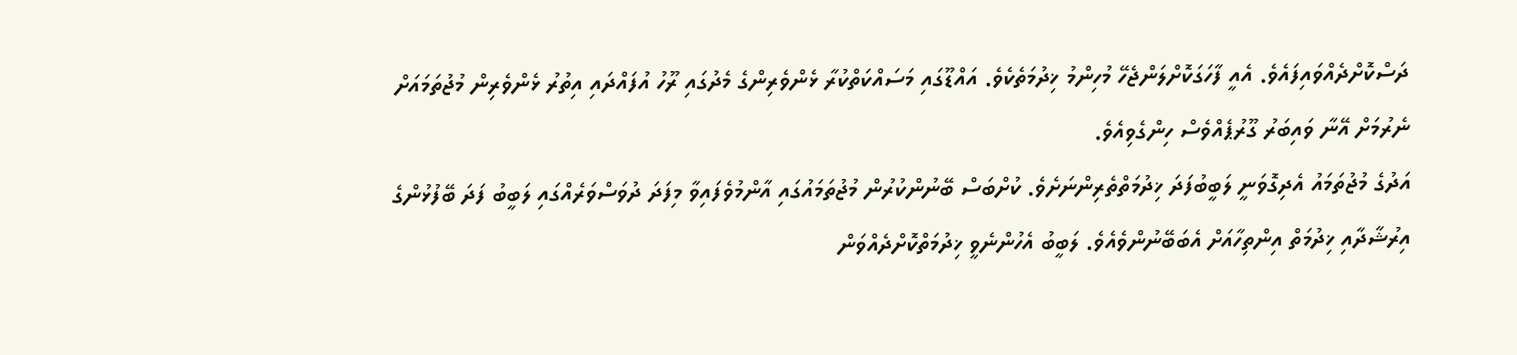ދަސްކޮށްދެއްވައިފައެވެ. އެއީ ފާހަގަކޮށްލަންޖެހޭ މުހިންމު ޚިދުމަތެކެވެ. އައްޑޫގައި މަސައްކަތްކުރާ ޅެންވެރިންގެ މެދުގައި ރޫހު އުފައްދައި އިތުރު ޅެންވެރިން މުޖުތަމައަށް ނެރުމަށް އޭނާ ވައިބަރު ގޫރުޕެއްވެސް ހިންގެވިއެވެ.
އަދުގެ މުޖުތަމައު އެދިގޮވަނީ ލަބީބުފަދަ ޚިދުމަތްތެރިންނަށެވެ. ކުށްބަސް ބޭނުންކުރުން މުޖުތަމައުގައި އާންމުވެފައިވާ މިފަދަ ދުވަސްވަރެއްގައި ލަބީބު ފަދަ ބޭފުޅުންގެ އިރުޝާދާއި ޚިދުމަތް އިންތިހާއަށް އެބަބޭނުންވެއެވެ. ލަބީބު އެހުންނެވީ ޚިދުމަތްކޮށްދެއްވަން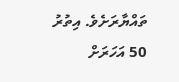ތައްޔާރަށެވެ. އިތުރު 50 އަހަރަށް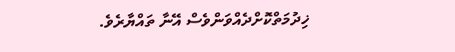ޚިދުމަތްކޮށްދެއްވަންވެސް އޭނާ ތައްޔާރެވެ.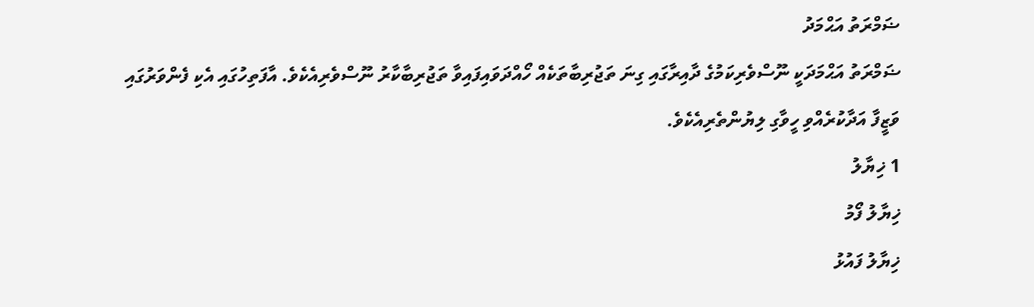ޟަމްރަތު އަޙްމަދު
ޟަމްރަތު އަޙްމަދަކީ ނޫސްވެރިކަމުގެ ދާއިރާގައި ގިނަ ތަޖުރިބާތަކެއް ހޯއްދަވައިފައިވާ ތަޖުރިބާކާރު ނޫސްވެރިއެކެވެ. އާފަތިހުގައި އެކި ފެންވަރުގައި ވަޒީފާ އަދާކުރެއްވި ހީވާގި ލިޔުންތެރިއެކެވެ.
1 ޚިޔާލު
ޚިޔާލު ފޯމު
ޚިޔާލު ފައުޅު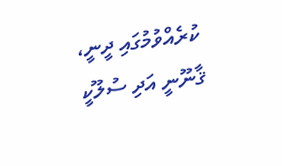ކުރެއްވުމުގައި ދީނީ، ޤާނޫނީ އަދި ސުލޫކީ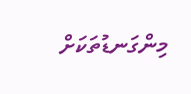މިންގަނޑުތަކަށް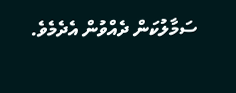ސަމާލުކަން ދެއްވުން އެދެމެވެ.